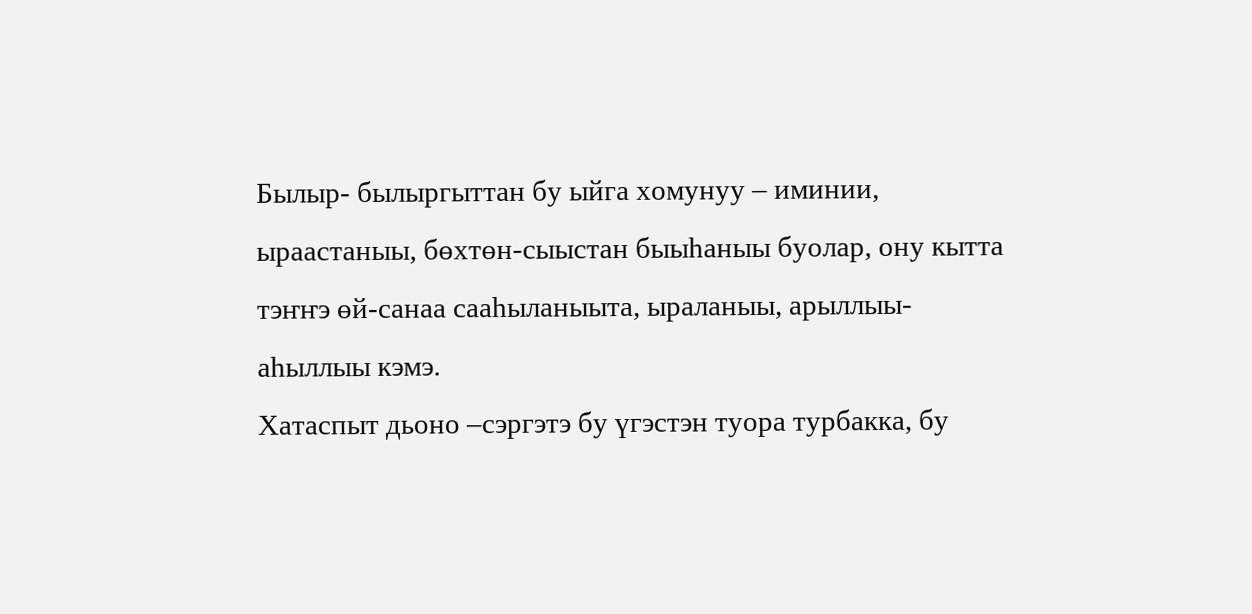Былыр- былыргыттан бу ыйга хомунуу – иминии, ыраастаныы, бөхтөн-сыыстан быыһаныы буолар, ону кытта тэҥҥэ өй-санаа сааһыланыыта, ыраланыы, арыллыы-аһыллыы кэмэ.
Хатаспыт дьоно –сэргэтэ бу үгэстэн туора турбакка, бу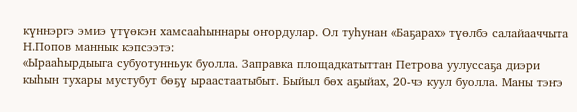күннэргэ эмиэ үтүөкэн хамсааһыннары оҥордулар. Ол туһунан «Баҕарах» түөлбэ салайааччыта Н.Попов маннык кэпсээтэ:
«Ырааһырдыыга субуотунньук буолла. Заправка площадкатыттан Петрова уулуссаҕа диэри кыһын тухары мустубут бөҕү ыраастаатыбыт. Быйыл бөх аҕыйах, 20-чэ куул буолла. Маны тэҥэ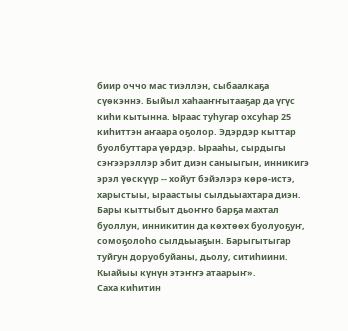биир оччо мас тиэллэн, сыбаалкаҕа сүөкэннэ. Быйыл хаһааҥҥытааҕар да үгүс киһи кытынна. Ыраас туһугар охсуһар 25 киһиттэн аҥаара оҕолор. Эдэрдэр кыттар буолбуттара үөрдэр. Ырааһы, сырдыгы сэҥээрэллэр эбит диэн саныыгын, инникигэ эрэл үөскүүр -- хойут бэйэлэрэ көрө-истэ, харыстыы, ыраастыы сылдьыахтара диэн. Бары кыттыбыт дьоҥҥо барҕа махтал буоллун, инникитин да көхтөөх буолуоҕуҥ, сомоҕолоһо сылдьыаҕын. Барыгытыгар туйгун доруобуйаны, дьолу, ситиһиини. Кыайыы күнүн этэҥҥэ атаарыҥ».
Саха киһитин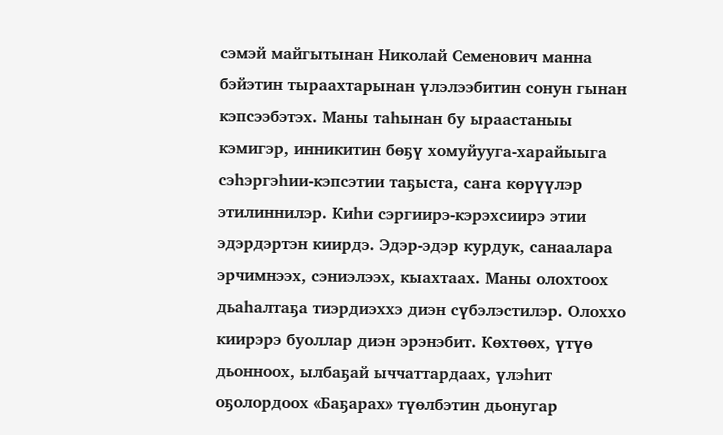сэмэй майгытынан Николай Семенович манна бэйэтин тыраахтарынан үлэлээбитин сонун гынан кэпсээбэтэх. Маны таһынан бу ыраастаныы кэмигэр, инникитин бөҕү хомуйууга-харайыыга сэһэргэһии-кэпсэтии таҕыста, саҥа көрүүлэр этилиннилэр. Киһи сэргиирэ-кэрэхсиирэ этии эдэрдэртэн киирдэ. Эдэр-эдэр курдук, санаалара эрчимнээх, сэниэлээх, кыахтаах. Маны олохтоох дьаһалтаҕа тиэрдиэххэ диэн сүбэлэстилэр. Олоххо киирэрэ буоллар диэн эрэнэбит. Көхтөөх, үтүө дьонноох, ылбаҕай ыччаттардаах, үлэһит оҕолордоох «Баҕарах» түөлбэтин дьонугар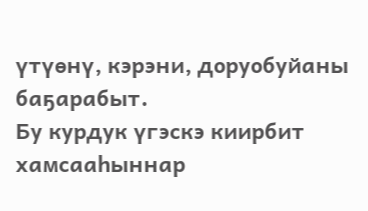үтүөнү, кэрэни, доруобуйаны баҕарабыт.
Бу курдук үгэскэ киирбит хамсааһыннар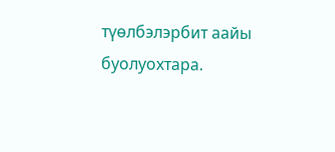түөлбэлэрбит аайы буолуохтара.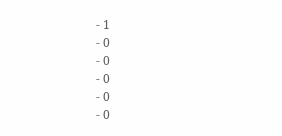- 1
- 0
- 0
- 0
- 0
- 0